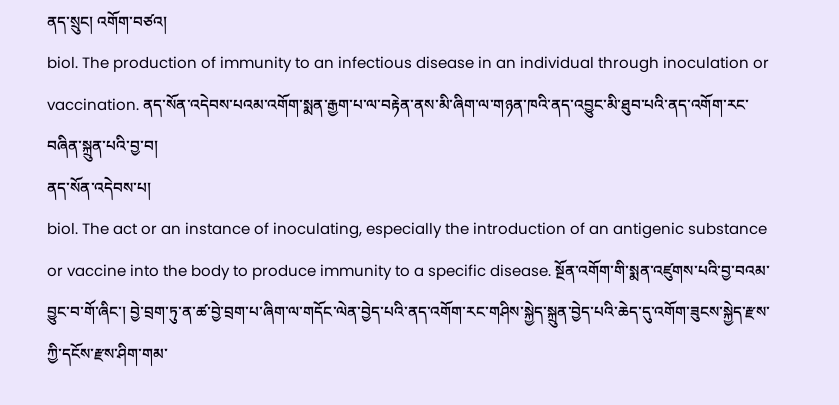ནད་སྲུང། འགོག་བཙའ།
biol. The production of immunity to an infectious disease in an individual through inoculation or vaccination. ནད་སོན་འདེབས་པའམ་འགོག་སྨན་རྒྱག་པ་ལ་བརྟེན་ནས་མི་ཞིག་ལ་གཉན་ཁའི་ནད་འབྱུང་མི་ཐུབ་པའི་ནད་འགོག་རང་བཞིན་སྐྲུན་པའི་བྱ་བ།
ནད་སོན་འདེབས་པ།
biol. The act or an instance of inoculating, especially the introduction of an antigenic substance or vaccine into the body to produce immunity to a specific disease. སྔོན་འགོག་གི་སྨན་འཛུགས་པའི་བྱ་བའམ་བྱུང་བ་གོ་ཞིང་། བྱེ་བྲག་ཏུ་ན་ཚ་བྱེ་བྲག་པ་ཞིག་ལ་གདོང་ལེན་བྱེད་པའི་ནད་འགོག་རང་གཤིས་སྐྱེད་སྐྲུན་བྱེད་པའི་ཆེད་དུ་འགོག་ཟུངས་སྐྱེད་རྫས་ཀྱི་དངོས་རྫས་ཤིག་གམ་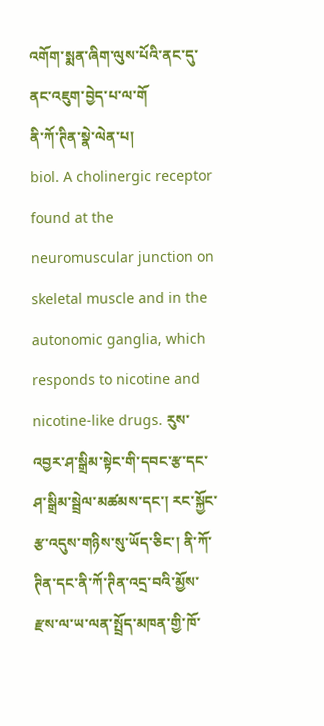འགོག་སྨན་ཞིག་ལུས་པོའི་ནང་དུ་ནང་འཇུག་བྱེད་པ་ལ་གོ
ནི་ཀོ་ཊིན་སྣེ་ལེན་པ།
biol. A cholinergic receptor found at the neuromuscular junction on skeletal muscle and in the autonomic ganglia, which responds to nicotine and nicotine-like drugs. རུས་འབྱར་ཤ་སྒྲིམ་སྟེང་གི་དབང་རྩ་དང་ཤ་སྒྲིམ་སྦྲེལ་མཚམས་དང་། རང་སྐྱོང་རྩ་འདུས་གཉིས་སུ་ཡོད་ཅིང་། ནི་ཀོ་ཊིན་དང་ནི་ཀོ་ཊིན་འདྲ་བའི་མྱོས་རྫས་ལ་ཡ་ལན་སྤྲོད་མཁན་གྱི་ཁོ་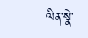ལིན་སྣེ་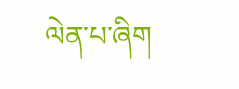ལེན་པ་ཞིག